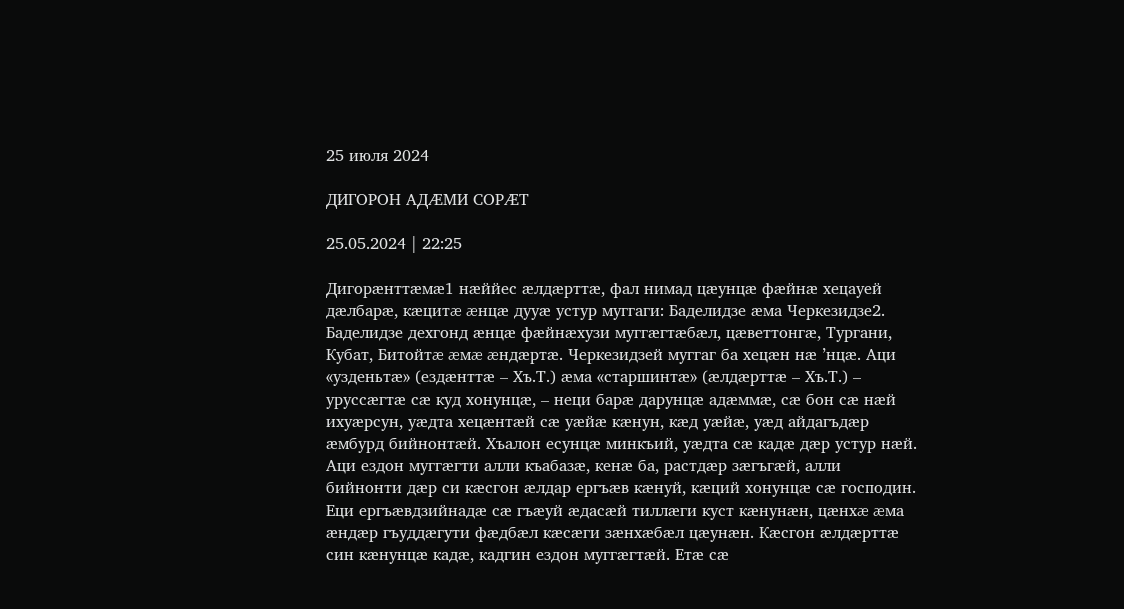25 июля 2024

ДИГОРОН АДÆМИ СОРÆТ

25.05.2024 | 22:25

Дигорæнттæмæ1 нæййес æлдæрттæ, фал нимад цæунцæ фæйнæ хецауей дæлбарæ, кæцитæ æнцæ дууæ устур муггаги: Баделидзе æма Черкезидзе2. Баделидзе дехгонд æнцæ фæйнæхузи муггæгтæбæл, цæветтонгæ, Тургани, Кубат, Битойтæ æмæ æндæртæ. Черкезидзей муггаг ба хецæн нæ ’нцæ. Аци «узденьтæ» (ездæнттæ – Хъ.Т.) æма «старшинтæ» (æлдæрттæ – Хъ.Т.) – уруссæгтæ сæ куд хонунцæ, – неци барæ дарунцæ адæммæ, сæ бон сæ нæй ихуæрсун, уæдта хецæнтæй сæ уæйæ кæнун, кæд уæйæ, уæд айдагъдæр æмбурд бийнонтæй. Хъалон есунцæ минкъий, уæдта сæ кадæ дæр устур нæй. Аци ездон муггæгти алли къабазæ, кенæ ба, растдæр зæгъгæй, алли бийнонти дæр си кæсгон æлдар ергъæв кæнуй, кæций хонунцæ сæ господин. Еци ергъæвдзийнадæ сæ гъæуй æдасæй тиллæги куст кæнунæн, цæнхæ æма æндæр гъуддæгути фæдбæл кæсæги зæнхæбæл цæунæн. Кæсгон æлдæрттæ син кæнунцæ кадæ, кадгин ездон муггæгтæй. Етæ сæ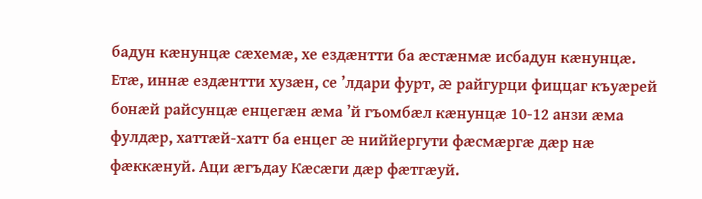бадун кæнунцæ сæхемæ, хе ездæнтти ба æстæнмæ исбадун кæнунцæ. Етæ, иннæ ездæнтти хузæн, се ’лдари фурт, æ райгурци фиццаг къуæрей бонæй райсунцæ енцегæн æма ’й гъомбæл кæнунцæ 10-12 анзи æма фулдæр, хаттæй-хатт ба енцег æ ниййергути фæсмæргæ дæр нæ фæккæнуй. Аци æгъдау Кæсæги дæр фæтгæуй.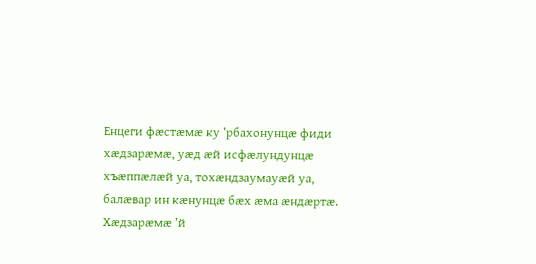Енцеги фæстæмæ ку ’рбахонунцæ фиди хæдзарæмæ, уæд æй исфæлундунцæ хъæппæлæй уа, тохæндзаумауæй уа, балæвар ин кæнунцæ бæх æма æндæртæ. Хæдзарæмæ ’й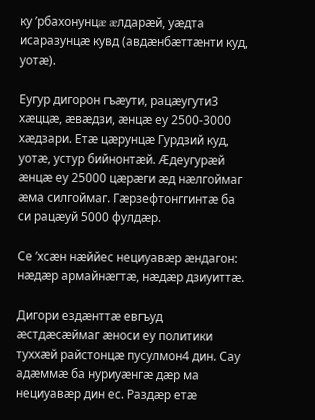ку ’рбахонунцæ æлдарæй, уæдта исаразунцæ кувд (авдæнбæттæнти куд, уотæ).

Еугур дигорон гъæути, рацæугути3 хæццæ, æвæдзи, æнцæ еу 2500-3000 хæдзари. Етæ цæрунцæ Гурдзий куд, уотæ, устур бийнонтæй. Æдеугурæй æнцæ еу 25000 цæрæги æд нæлгоймаг æма силгоймаг. Гæрзефтонггинтæ ба си рацæуй 5000 фулдæр.

Се ’хсæн нæййес нециуавæр æндагон: нæдæр армайнæгтæ, нæдæр дзиуиттæ.

Дигори ездæнттæ евгъуд æстдæсæймаг æноси еу политики туххæй райстонцæ пусулмон4 дин. Сау адæммæ ба нуриуæнгæ дæр ма нециуавæр дин ес. Раздæр етæ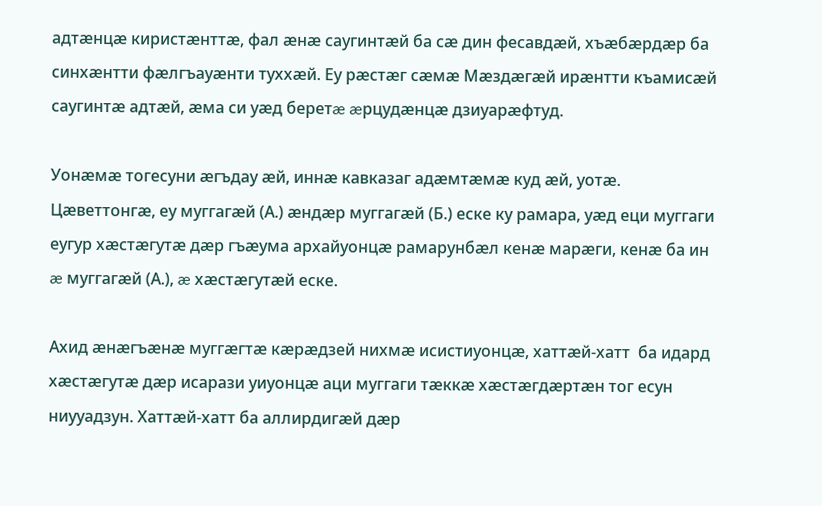адтæнцæ киристæнттæ, фал æнæ саугинтæй ба сæ дин фесавдæй, хъæбæрдæр ба синхæнтти фæлгъауæнти туххæй. Еу рæстæг сæмæ Мæздæгæй ирæнтти къамисæй саугинтæ адтæй, æма си уæд беретæ æрцудæнцæ дзиуарæфтуд.

Уонæмæ тогесуни æгъдау æй, иннæ кавказаг адæмтæмæ куд æй, уотæ. Цæветтонгæ, еу муггагæй (А.) æндæр муггагæй (Б.) еске ку рамара, уæд еци муггаги еугур хæстæгутæ дæр гъæума архайуонцæ рамарунбæл кенæ марæги, кенæ ба ин æ муггагæй (А.), æ хæстæгутæй еске.

Ахид æнæгъæнæ муггæгтæ кæрæдзей нихмæ исистиуонцæ, хаттæй-хатт  ба идард хæстæгутæ дæр исарази уиуонцæ аци муггаги тæккæ хæстæгдæртæн тог есун ниууадзун. Хаттæй-хатт ба аллирдигæй дæр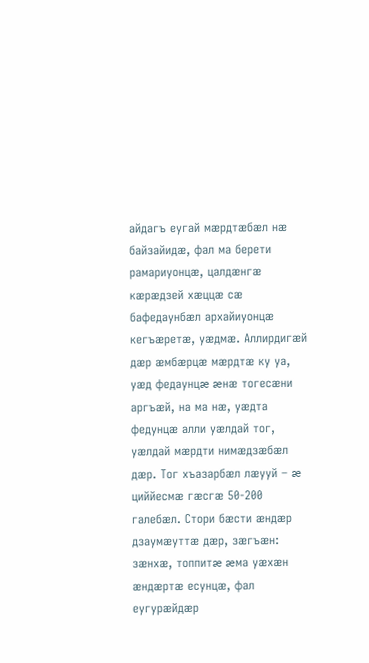айдагъ еугай мæрдтæбæл нæ байзайидæ, фал ма берети рамариуонцæ, цалдæнгæ кæрæдзей хæццæ сæ бафедаунбæл архайиуонцæ кегъæретæ, уæдмæ. Аллирдигæй дæр æмбæрцæ мæрдтæ ку уа, уæд федаунцæ æнæ тогесæни аргъæй, на ма нæ, уæдта федунцæ алли уæлдай тог, уæлдай мæрдти нимæдзæбæл дæр. Тог хъазарбæл лæууй – æ циййесмæ гæсгæ 50-200 галебæл. Стори бæсти æндæр дзаумæуттæ дæр, зæгъæн: зæнхæ, топпитæ æма уæхæн æндæртæ есунцæ, фал еугурæйдæр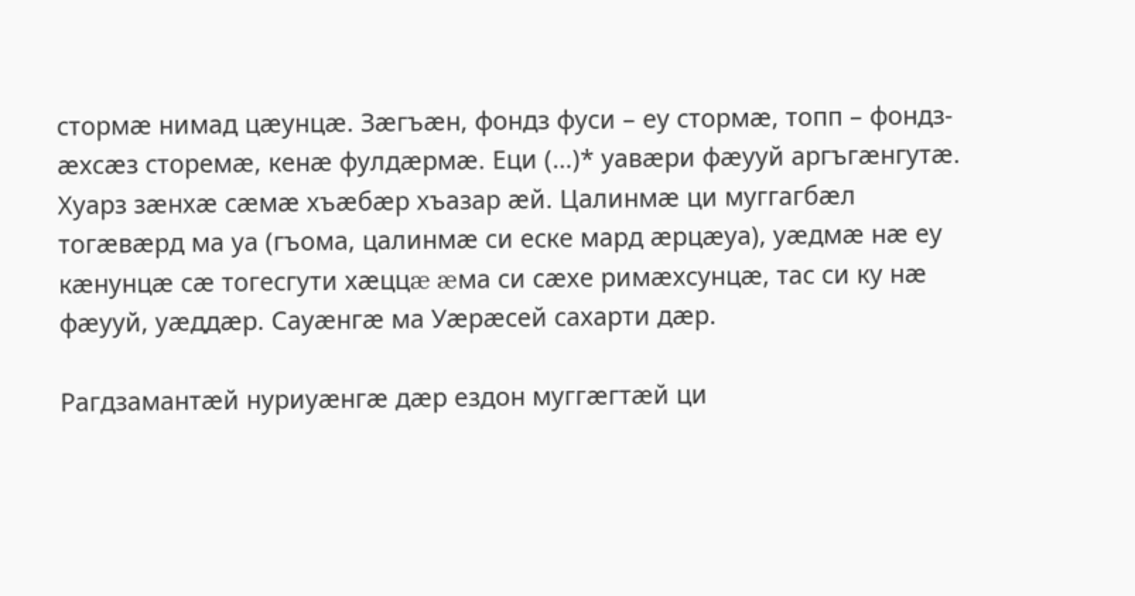стормæ нимад цæунцæ. Зæгъæн, фондз фуси – еу стормæ, топп – фондз-æхсæз сторемæ, кенæ фулдæрмæ. Еци (…)* уавæри фæууй аргъгæнгутæ. Хуарз зæнхæ сæмæ хъæбæр хъазар æй. Цалинмæ ци муггагбæл тогæвæрд ма уа (гъома, цалинмæ си еске мард æрцæуа), уæдмæ нæ еу кæнунцæ сæ тогесгути хæццæ æма си сæхе римæхсунцæ, тас си ку нæ фæууй, уæддæр. Сауæнгæ ма Уæрæсей сахарти дæр.

Рагдзамантæй нуриуæнгæ дæр ездон муггæгтæй ци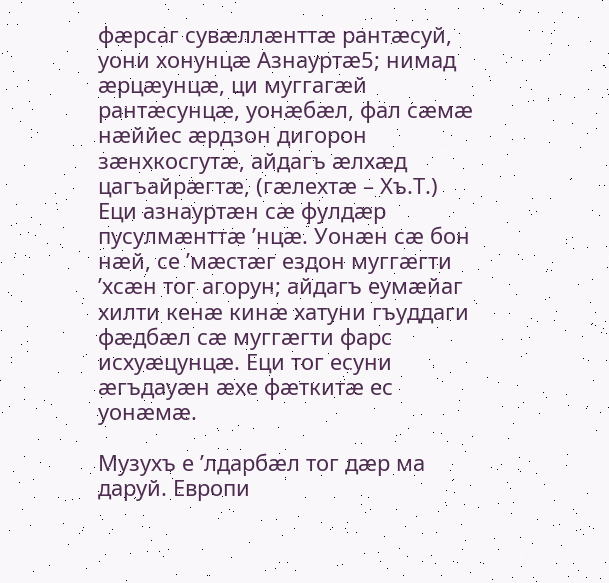фæрсаг сувæллæнттæ рантæсуй, уони хонунцæ Азнауртæ5; нимад æрцæунцæ, ци муггагæй рантæсунцæ, уонæбæл, фал сæмæ нæййес æрдзон дигорон зæнхкосгутæ, айдагъ æлхæд цагъайрæгтæ, (гæлехтæ – Хъ.Т.) Еци азнауртæн сæ фулдæр пусулмæнттæ ’нцæ. Уонæн сæ бон нæй, се ’мæстæг ездон муггæгти ’хсæн тог агорун; айдагъ еумæйаг хилти кенæ кинæ хатуни гъуддаги фæдбæл сæ муггæгти фарс исхуæцунцæ. Еци тог есуни æгъдауæн æхе фæткитæ ес уонæмæ.

Музухъ е ’лдарбæл тог дæр ма даруй. Европи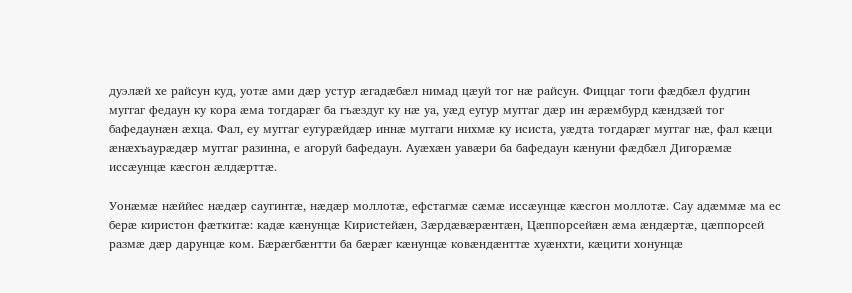дуэлæй хе райсун куд, уотæ ами дæр устур æгадæбæл нимад цæуй тог нæ райсун. Фиццаг тоги фæдбæл фудгин муггаг федаун ку кора æма тогдарæг ба гъæздуг ку нæ уа, уæд еугур муггаг дæр ин æрæмбурд кæндзæй тог бафедаунæн æхца. Фал, еу муггаг еугурæйдæр иннæ муггаги нихмæ ку исиста, уæдта тогдарæг муггаг нæ, фал кæци æнæхъаурæдæр муггаг разинна, е агоруй бафедаун. Ауæхæн уавæри ба бафедаун кæнуни фæдбæл Дигорæмæ иссæунцæ кæсгон æлдæрттæ.

Уонæмæ нæййес нæдæр саугинтæ, нæдæр моллотæ, ефстагмæ сæмæ иссæунцæ кæсгон моллотæ. Сау адæммæ ма ес берæ киристон фæткитæ: кадæ кæнунцæ Киристейæн, Зæрдæвæрæнтæн, Цæппорсейæн æма æндæртæ, цæппорсей размæ дæр дарунцæ ком. Бæрæгбæнтти ба бæрæг кæнунцæ ковæндæнттæ хуæнхти, кæцити хонунцæ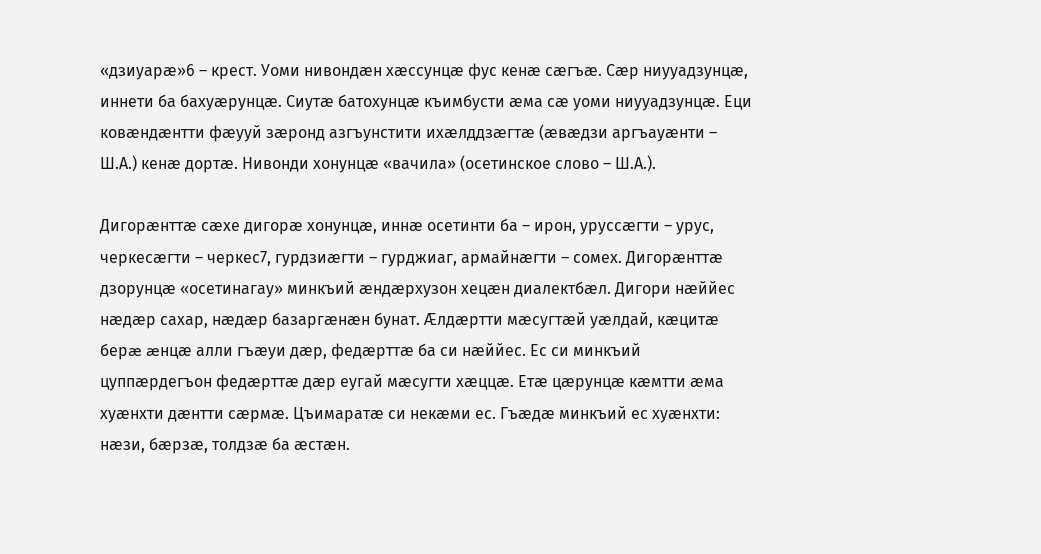«дзиуарæ»6 – крест. Уоми нивондæн хæссунцæ фус кенæ сæгъæ. Сæр ниууадзунцæ, иннети ба бахуæрунцæ. Сиутæ батохунцæ къимбусти æма сæ уоми ниууадзунцæ. Еци ковæндæнтти фæууй зæронд азгъунстити ихæлддзæгтæ (æвæдзи аргъауæнти – Ш.А.) кенæ дортæ. Нивонди хонунцæ «вачила» (осетинское слово – Ш.А.).

Дигорæнттæ сæхе дигорæ хонунцæ, иннæ осетинти ба – ирон, уруссæгти – урус, черкесæгти – черкес7, гурдзиæгти – гурджиаг, армайнæгти – сомех. Дигорæнттæ дзорунцæ «осетинагау» минкъий æндæрхузон хецæн диалектбæл. Дигори нæййес нæдæр сахар, нæдæр базаргæнæн бунат. Æлдæртти мæсугтæй уæлдай, кæцитæ берæ æнцæ алли гъæуи дæр, федæрттæ ба си нæййес. Ес си минкъий цуппæрдегъон федæрттæ дæр еугай мæсугти хæццæ. Етæ цæрунцæ кæмтти æма хуæнхти дæнтти сæрмæ. Цъимаратæ си некæми ес. Гъæдæ минкъий ес хуæнхти: нæзи, бæрзæ, толдзæ ба æстæн.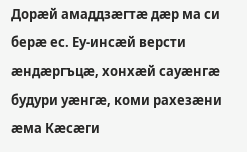Дорæй амаддзæгтæ дæр ма си берæ ес. Еу-инсæй версти æндæргъцæ, хонхæй сауæнгæ будури уæнгæ, коми рахезæни æма Кæсæги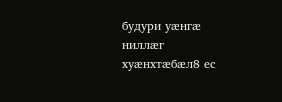будури уæнгæ ниллæг хуæнхтæбæл8 ес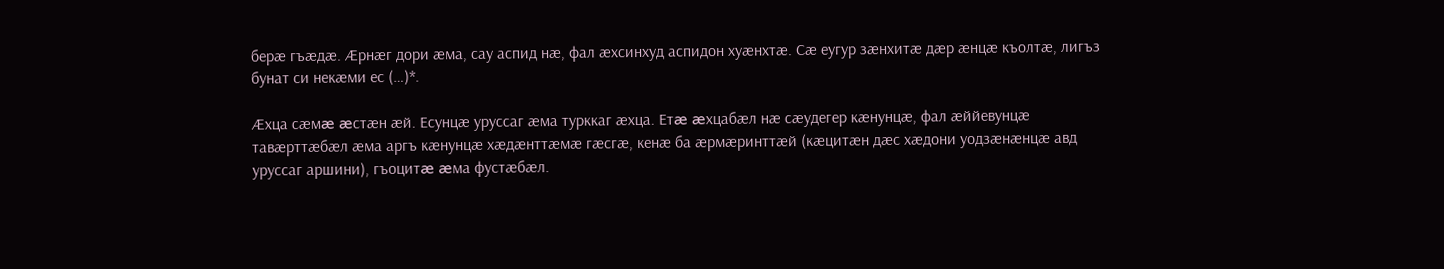берæ гъæдæ. Æрнæг дори æма, сау аспид нæ, фал æхсинхуд аспидон хуæнхтæ. Сæ еугур зæнхитæ дæр æнцæ къолтæ, лигъз бунат си некæми ес (…)*.

Æхца сæмæ æстæн æй. Есунцæ уруссаг æма турккаг æхца. Етæ æхцабæл нæ сæудегер кæнунцæ, фал æййевунцæ тавæрттæбæл æма аргъ кæнунцæ хæдæнттæмæ гæсгæ, кенæ ба æрмæринттæй (кæцитæн дæс хæдони уодзæнæнцæ авд уруссаг аршини), гъоцитæ æма фустæбæл.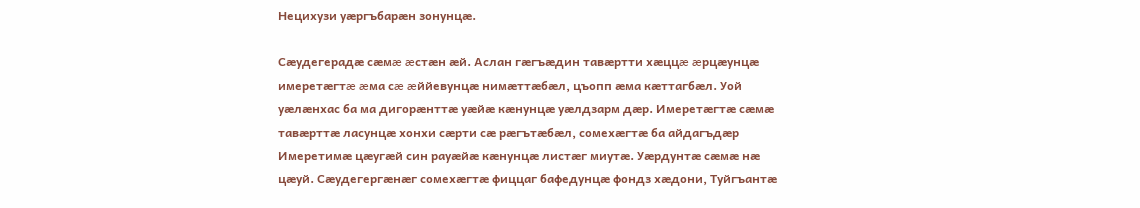Нецихузи уæргъбарæн зонунцæ.

Сæудегерадæ сæмæ æстæн æй. Аслан гæгъæдин тавæртти хæццæ æрцæунцæ имеретæгтæ æма сæ æййевунцæ нимæттæбæл, цъопп æма кæттагбæл. Уой уæлæнхас ба ма дигорæнттæ уæйæ кæнунцæ уæлдзарм дæр. Имеретæгтæ сæмæ тавæрттæ ласунцæ хонхи сæрти сæ рæгътæбæл, сомехæгтæ ба айдагъдæр Имеретимæ цæугæй син рауæйæ кæнунцæ листæг миутæ. Уæрдунтæ сæмæ нæ цæуй. Сæудегергæнæг сомехæгтæ фиццаг бафедунцæ фондз хæдони, Туйгъантæ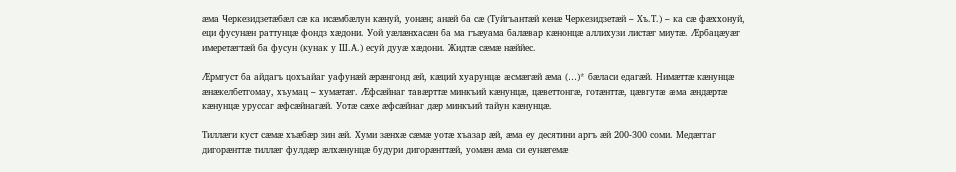æма Черкезидзетæбæл сæ ка исæмбæлун кæнуй, уонæн; анæй ба сæ (Туйгъантæй кенæ Черкезидзетæй – Хъ.Т.) – ка сæ фæххонуй, еци фусунæн раттунцæ фондз хæдони. Уой уæлæнхасæн ба ма гъæуама балæвар кæнонцæ аллихузи листæг миутæ. Æрбацæуæг имеретæгтæй ба фусун (кунак у Ш.А.) есуй дууæ хæдони. Жидтæ сæмæ нæййес.

Æрмгуст ба айдагъ цохъайаг уафунæй æрæнгонд æй, кæций хуарунцæ æсмæгæй æма (…)* бæласи едагæй. Нимæттæ кæнунцæ æнæкелбетгомау, хъумац – хумæтæг. Æфсæйнаг тавæрттæ минкъий кæнунцæ, цæветтонгæ, готæнттæ, цæвгутæ æма æндæртæ кæнунцæ уруссаг æфсæйнагæй. Уотæ сæхе æфсæйнаг дæр минкъий тайун кæнунцæ.

Тиллæги куст сæмæ хъæбæр зин æй. Хуми зæнхæ сæмæ уотæ хъазар æй, æма еу десятини аргъ æй 200-300 соми. Медæггаг дигорæнттæ тиллæг фулдæр æлхæнунцæ будури дигорæнттæй, уомæн æма си еунæгемæ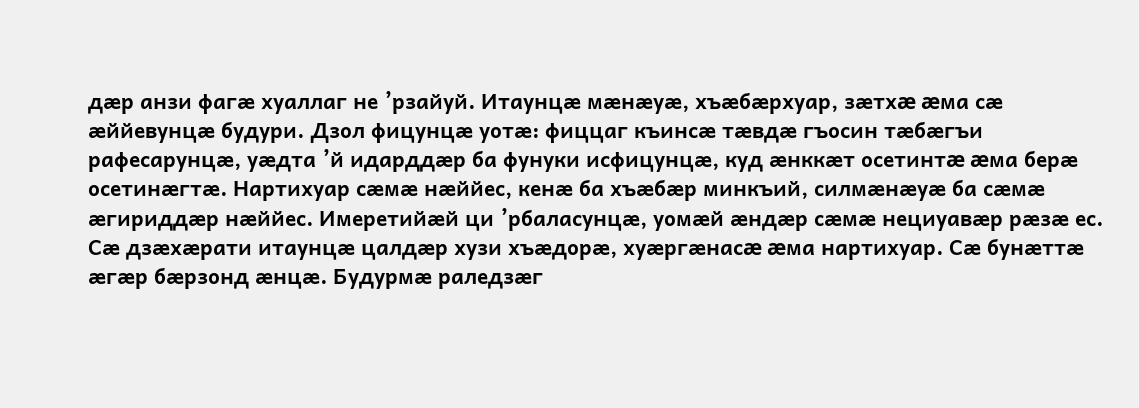дæр анзи фагæ хуаллаг не ’рзайуй. Итаунцæ мæнæуæ, хъæбæрхуар, зæтхæ æма сæ æййевунцæ будури. Дзол фицунцæ уотæ: фиццаг къинсæ тæвдæ гъосин тæбæгъи рафесарунцæ, уæдта ’й идарддæр ба фунуки исфицунцæ, куд æнккæт осетинтæ æма берæ осетинæгтæ. Нартихуар сæмæ нæййес, кенæ ба хъæбæр минкъий, силмæнæуæ ба сæмæ æгириддæр нæййес. Имеретийæй ци ’рбаласунцæ, уомæй æндæр сæмæ нециуавæр рæзæ ес. Сæ дзæхæрати итаунцæ цалдæр хузи хъæдорæ, хуæргæнасæ æма нартихуар. Сæ бунæттæ æгæр бæрзонд æнцæ. Будурмæ раледзæг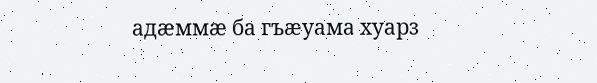адæммæ ба гъæуама хуарз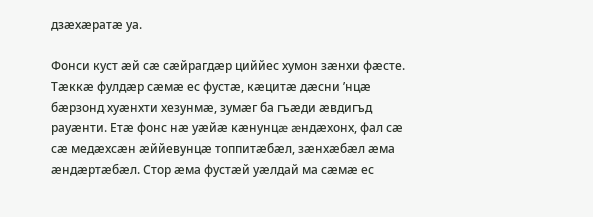дзæхæратæ уа.

Фонси куст æй сæ сæйрагдæр циййес хумон зæнхи фæсте. Тæккæ фулдæр сæмæ ес фустæ, кæцитæ дæсни ’нцæ бæрзонд хуæнхти хезунмæ, зумæг ба гъæди æвдигъд рауæнти. Етæ фонс нæ уæйæ кæнунцæ æндæхонх, фал сæ сæ медæхсæн æййевунцæ топпитæбæл, зæнхæбæл æма æндæртæбæл. Стор æма фустæй уæлдай ма сæмæ ес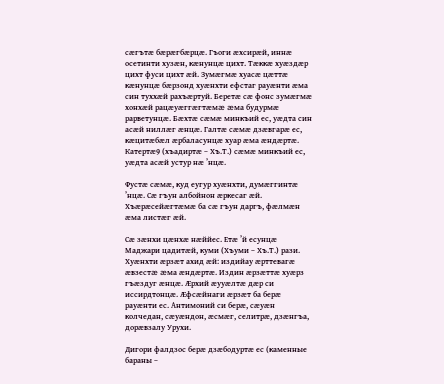сæгътæ бæрæгбæрцæ. Гъоги æхсирæй, иннæ осетинти хузæн, кæнунцæ цихт. Тæккæ хуæздæр цихт фуси цихт æй. Зумæгмæ хуасæ цæттæ кæнунцæ бæрзонд хуæнхти ефстаг рауæнти æма син туххæй рахъæртуй. Беретæ сæ фонс зумæгмæ хонхæй рацæуæггæгтæмæ æма будурмæ рарветунцæ. Бæхтæ сæмæ минкъий ес, уæдта син асæй ниллæг æнцæ. Галтæ сæмæ дзæвгарæ ес, кæцитæбæл æрбаласунцæ хуар æма æндæртæ. Катертæ9 (хъадиртæ – Хъ.Т.) сæмæ минкъий ес, уæдта асæй устур нæ ’нцæ.

Фустæ сæмæ, куд еугур хуæнхти, думæггинтæ ’нцæ. Сæ гъун албойнон æркесаг æй. Хъæрæсейæгтæмæ ба сæ гъун даргъ, фæлмæн æма листæг æй.

Сæ зæнхи цæнхæ нæййес. Етæ ’й есунцæ Маджари цадитæй, куми (Хъуми – Хъ.Т.) рази. Хуæнхти æрзæт ахид æй: издийау æрттевагæ æвзестæ æма æндæртæ. Издин æрзæттæ хуæрз гъæздуг æнцæ. Æрхий æууæлтæ дæр си иссирдтонцæ. Æфсæйнаги æрзæт ба берæ рауæнти ес. Антимоний си берæ, сæуæн колчедан, сæуæндон, æсмæг, селитрæ, дзæнгъа, дорæвзалу Урухи.

Дигори фалдзос берæ дзæбодуртæ ес (каменные бараны –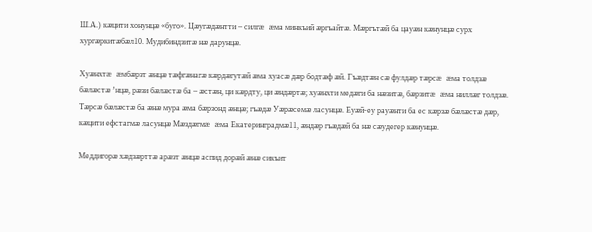Ш.А.) кæцити хонунцæ «буго». Цæугæдæнтти – силгæ æма минкъий æргъайтæ. Мæргътæй ба цауæн кæнунцæ сурх хургæркитæбæл10. Мудибиндзитæ нæ дарунцæ.

Хуæнхтæ æмбæрзт æнцæ тæфгæнагæ кæрдæгутæй æма хуасæ дæр бодтæф æй. Гъæдтæн сæ фулдæр тæрсæ æма толдзæ бæлæстæ ’нцæ, рæзи бæлæстæ ба – æстæн, ци кæрдту, ци æндæртæ; хуæнхти медæги ба нæзитæ, бæрзитæ æма ниллæг толдзæ. Тæрсæ бæлæстæ ба æнæ мура æма бæрзонд æнцæ; гъæдæ Уæрæсемæ ласунцæ. Еуæй-еу рауæнти ба ес кæрзæ бæлæстæ дæр, кæцити ефстагмæ ласунцæ Мæздæгмæ æма Екатеринградмæ11, æндæр гъæдæй ба нæ сæудегер кæнунцæ.

Меддигорæ хæдзæрттæ арæзт æнцæ аспид дорæй æнæ сикъит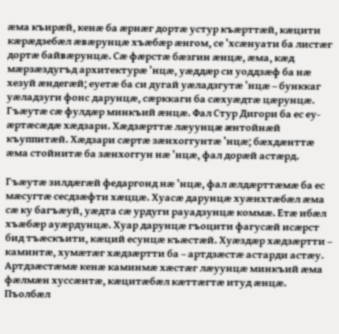æма къирæй, кенæ ба æрнæг дортæ устур къæрттæй, кæцити кæрæдзебæл æвæрунцæ хъæбæр æнгом, се ’хсæнуати ба листæг дортæ байвæрунцæ. Сæ фæрстæ бæзгин æнцæ, æма, кæд мæрзæздугъд архитектурæ ’нцæ, уæддæр си уоддзæф ба нæ хезуй æндегæй; еуетæ ба си дугай уæладзгутæ ’нцæ – бунккаг уæладзуги фонс дарунцæ, сæрккаги ба сæхуæдтæ цæрунцæ. Гъæутæ сæ фулдæр минкъий æнцæ. Фал Стур Дигори ба ес еу-æртæсæдæ хæдзари. Хæдзæрттæ лæуунцæ æнтойнæй къуппитæй. Хæдзари сæртæ зæнхоггунтæ ’нцæ; бæхдæнттæ æма стойнитæ ба зæнхоггун нæ ’нцæ, фал дорæй астæрд.

Гъæутæ зилдæгæй федаргонд нæ ’нцæ, фал æлдæрттæмæ ба ес мæсугтæ сесдзæфти хæццæ. Хуасæ дарунцæ хуæнхтæбæл æма сæ ку багъæуй, уæдта сæ урдуги рауадзунцæ коммæ. Етæ ибæл хъæбæр ауæрдунцæ. Хуар дарунцæ гъоцити фагусæй исæрст бид тъæскъити, кæций есунцæ къæстæй. Хуæздæр хæдзæртти – каминтæ, хумæтæг хæдзæртти ба – артдзæстæ астарди астæу. Артдзæстæмæ кенæ каминмæ хæстæг лæуунцæ минкъий æма фæлмæн хуссæнтæ, кæцитæбæл кæттæгтæ итуд æнцæ. Пъолбæл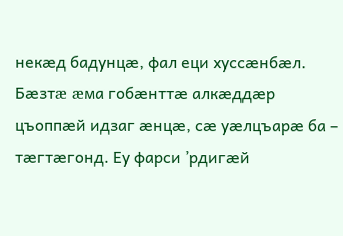некæд бадунцæ, фал еци хуссæнбæл. Бæзтæ æма гобæнттæ алкæддæр цъоппæй идзаг æнцæ, сæ уæлцъарæ ба – тæгтæгонд. Еу фарси ’рдигæй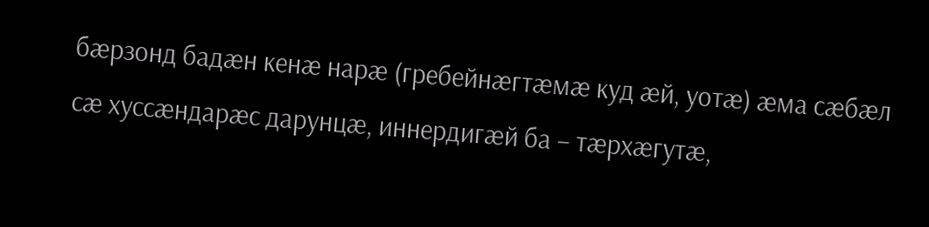бæрзонд бадæн кенæ нарæ (гребейнæгтæмæ куд æй, уотæ) æма сæбæл сæ хуссæндарæс дарунцæ, иннердигæй ба – тæрхæгутæ,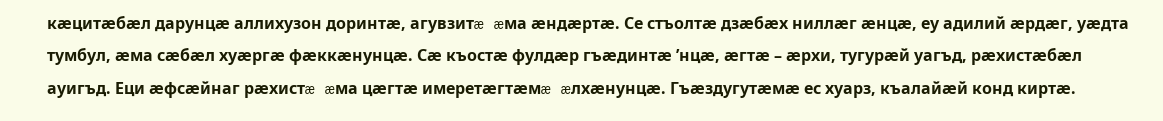кæцитæбæл дарунцæ аллихузон доринтæ, агувзитæ æма æндæртæ. Се стъолтæ дзæбæх ниллæг æнцæ, еу адилий æрдæг, уæдта тумбул, æма сæбæл хуæргæ фæккæнунцæ. Сæ къостæ фулдæр гъæдинтæ ’нцæ, æгтæ – æрхи, тугурæй уагъд, рæхистæбæл ауигъд. Еци æфсæйнаг рæхистæ æма цæгтæ имеретæгтæмæ æлхæнунцæ. Гъæздугутæмæ ес хуарз, къалайæй конд киртæ.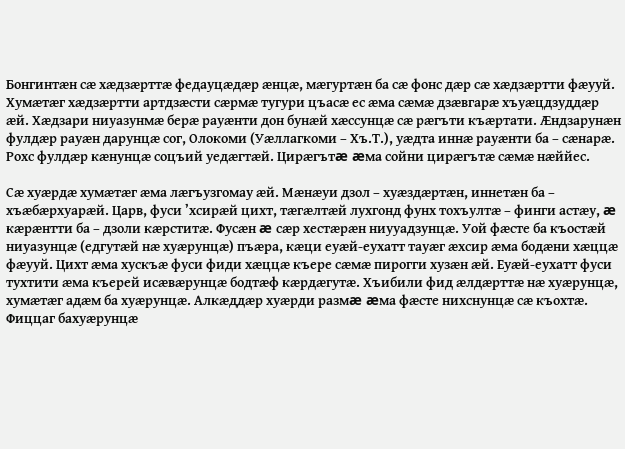Бонгинтæн сæ хæдзæрттæ федауцæдæр æнцæ, мæгуртæн ба сæ фонс дæр сæ хæдзæртти фæууй. Хумæтæг хæдзæртти артдзæсти сæрмæ тугури цъасæ ес æма сæмæ дзæвгарæ хъуæцдзуддæр æй. Хæдзари ниуазунмæ берæ рауæнти дон бунæй хæссунцæ сæ рæгъти къæртати. Æндзарунæн фулдæр рауæн дарунцæ сог, Олокоми (Уæллагкоми – Хъ.Т.), уæдта иннæ рауæнти ба – сæнарæ. Рохс фулдæр кæнунцæ соцъий уедæгтæй. Цирæгътæ æма сойни цирæгътæ сæмæ нæййес.

Сæ хуæрдæ хумæтæг æма лæгъузгомау æй. Мæнæуи дзол – хуæздæртæн, иннетæн ба – хъæбæрхуарæй. Царв, фуси ’хсирæй цихт, тæгæлтæй лухгонд фунх тохъултæ – финги астæу, æ кæрæнтти ба – дзоли кæрститæ. Фусæн æ сæр хестæрæн ниууадзунцæ. Уой фæсте ба къостæй ниуазунцæ (едгутæй нæ хуæрунцæ) пъæра, кæци еуæй-еухатт тауæг æхсир æма бодæни хæццæ фæууй. Цихт æма хускъæ фуси фиди хæццæ къере сæмæ пирогги хузæн æй. Еуæй-еухатт фуси тухтити æма къерей исæвæрунцæ бодтæф кæрдæгутæ. Хъибили фид æлдæрттæ нæ хуæрунцæ, хумæтæг адæм ба хуæрунцæ. Алкæддæр хуæрди размæ æма фæсте нихснунцæ сæ къохтæ. Фиццаг бахуæрунцæ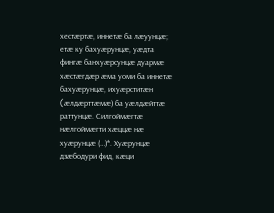хестæртæ, иннетæ ба лæуунцæ; етæ ку бахуæрунцæ, уæдта фингæ банхуæрсунцæ дуармæ хæстæгдæр æма уоми ба иннетæ бахуæрунцæ, ихуæрститæн (æлдæрттæмæ) ба уæлдæйттæ раттунцæ. Силгоймæгтæ нæлгоймæгти хæццæ нæ хуæрунцæ (…)*. Хуæрунцæ дзæбодури фид, кæци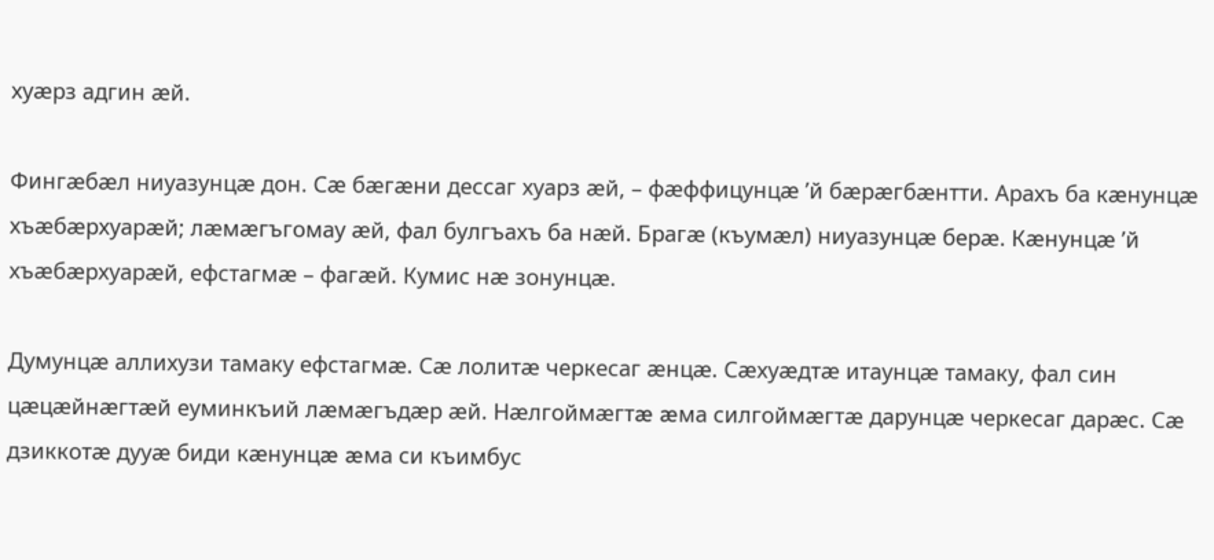хуæрз адгин æй.

Фингæбæл ниуазунцæ дон. Сæ бæгæни дессаг хуарз æй, – фæффицунцæ ’й бæрæгбæнтти. Арахъ ба кæнунцæ хъæбæрхуарæй; лæмæгъгомау æй, фал булгъахъ ба нæй. Брагæ (къумæл) ниуазунцæ берæ. Кæнунцæ ’й хъæбæрхуарæй, ефстагмæ – фагæй. Кумис нæ зонунцæ.

Думунцæ аллихузи тамаку ефстагмæ. Сæ лолитæ черкесаг æнцæ. Сæхуæдтæ итаунцæ тамаку, фал син цæцæйнæгтæй еуминкъий лæмæгъдæр æй. Нæлгоймæгтæ æма силгоймæгтæ дарунцæ черкесаг дарæс. Сæ дзиккотæ дууæ биди кæнунцæ æма си къимбус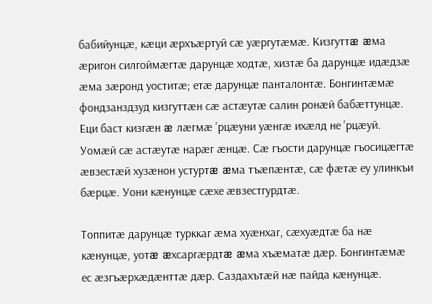бабийунцæ, кæци æрхъæртуй сæ уæргутæмæ. Кизгуттæ æма æригон силгоймæгтæ дарунцæ ходтæ, хизтæ ба дарунцæ идæдзæ æма зæронд уоститæ; етæ дарунцæ панталонтæ. Бонгинтæмæ фондзанздзуд кизгуттæн сæ астæутæ салин ронæй бабæттунцæ. Еци баст кизгæн æ лæгмæ ’рцæуни уæнгæ ихæлд не ’рцæуй. Уомæй сæ астæутæ нарæг æнцæ. Сæ гъости дарунцæ гъосицæгтæ æвзестæй хузæнон устуртæ æма тъæпæнтæ, сæ фæтæ еу улинкъи бæрцæ. Уони кæнунцæ сæхе æвзестгурдтæ.

Топпитæ дарунцæ турккаг æма хуæнхаг, сæхуæдтæ ба нæ кæнунцæ, уотæ æхсаргæрдтæ æма хъæматæ дæр. Бонгинтæмæ ес æзгъæрхæдæнттæ дæр. Саздахътæй нæ пайда кæнунцæ.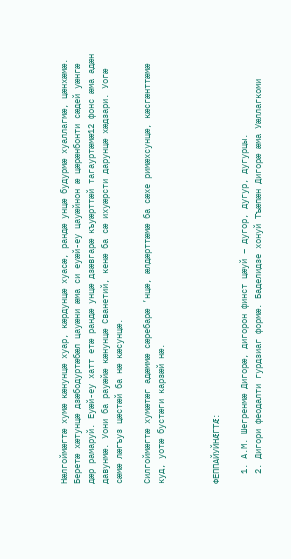Нæлгоймæгтæ хумæ кæнунцæ хуар, кæрдунцæ хуасæ, рандæ унцæ будурмæ хуаллагмæ, цæнхæмæ. Беретæ хæтунцæ дзæбодуртæбæл цауæни æма си еуæй-еу цауæйнон æ цæрæнбонти сæдей уæнгæ дæр рамаруй. Еуæй-еу хатт етæ рандæ унцæ дзæвгарæ къуæрттæй тагауртæмæ12 фонс æма адæн давунмæ. Уони ба рауæйæ кæнунцæ Сванетий, кенæ ба сæ ихуæрсти дарунцæ хæдзари. Уогæ сæмæ лæгъуз цæстæй ба нæ кæсунцæ.

Силгоймæгтæ хумæтæг адæммæ сæребарæ ’нцæ, æлдæрттæмæ ба сæхе римæхсунцæ, кæсгæнттæмæ куд, уотæ бустæги карзæй нæ.



ФЕППАЙУЙНÆГТÆ:

  1. А.М. Шегренмæ Дигорæ, дигорон финст цæуй – дугор, дугур, дугурцы.
  2. Дигори феодалти гурдзиаг формæ. Баделидзе хонуй Тъæпæн Дигорæ æма Уæллагкоми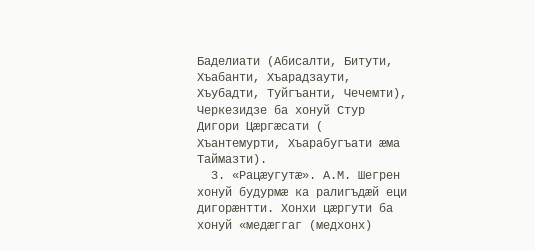Баделиати (Абисалти, Битути, Хъабанти, Хъарадзаути, Хъубадти, Туйгъанти, Чечемти), Черкезидзе ба хонуй Стур Дигори Цæргæсати ( Хъантемурти, Хъарабугъати æма Таймазти).
  3. «Рацæугутæ». А.М. Шегрен хонуй будурмæ ка ралигъдæй еци дигорæнтти. Хонхи цæргути ба хонуй «медæггаг (медхонх)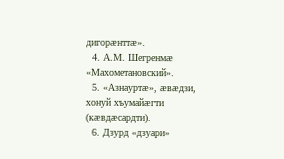дигорæнттæ».
  4. А.М. Шегренмæ «Махометановский».
  5. «Азнауртæ», æвæдзи, хонуй хъумайæгти (кæвдæсардти).
  6. Дзурд «дзуари»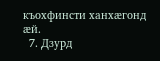къохфинсти ханхæгонд æй.
  7. Дзурд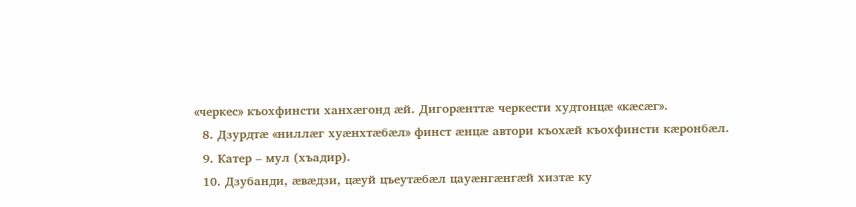«черкес» къохфинсти ханхæгонд æй. Дигорæнттæ черкести худтонцæ «кæсæг».
  8. Дзурдтæ «ниллæг хуæнхтæбæл» финст æнцæ автори къохæй къохфинсти кæронбæл.
  9. Катер – мул (хъадир).
  10. Дзубанди, æвæдзи, цæуй цъеутæбæл цауæнгæнгæй хизтæ ку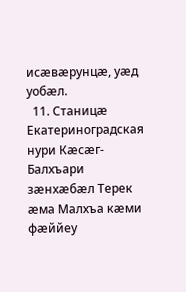исæвæрунцæ, уæд уобæл.
  11. Станицæ Екатериноградская нури Кæсæг-Балхъари зæнхæбæл Терек æма Малхъа кæми фæййеу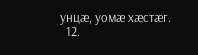унцæ, уомæ хæстæг.
  12.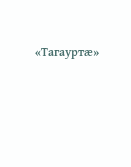«Тагауртæ»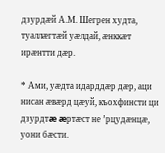дзурдæй А.М. Шегрен худта, туаллæгтæй уæлдай, æнккæт ирæнтти дæр.

* Ами, уæдта идарддæр дæр, аци нисан æвæрд цæуй, къохфинсти ци дзурдтæ æртæст не ’рцудæнцæ, уони бæсти.